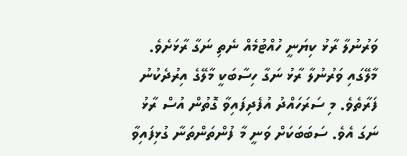ވަރުނުލާ ރާޅު ކިޔަނީ ހުއްޓުމެއް ނެތި ނަގާ ރާޅަށެވެ. މާލޭގައި ވަރުނުލާ ރާޅު ނަގާ ހިސާބަކީ މާލޭގެ އިރުދެކުނު ފަރާތެވެ. މި ސަރަހައްދު އުފެދިފައިވާ ގޮތުން އުސް ރާޅު ނަގަ އެވެ. ސަބަބަކަށް ވަނީ މާ ފުންތަންތަނާ ގުޅިފައިވާ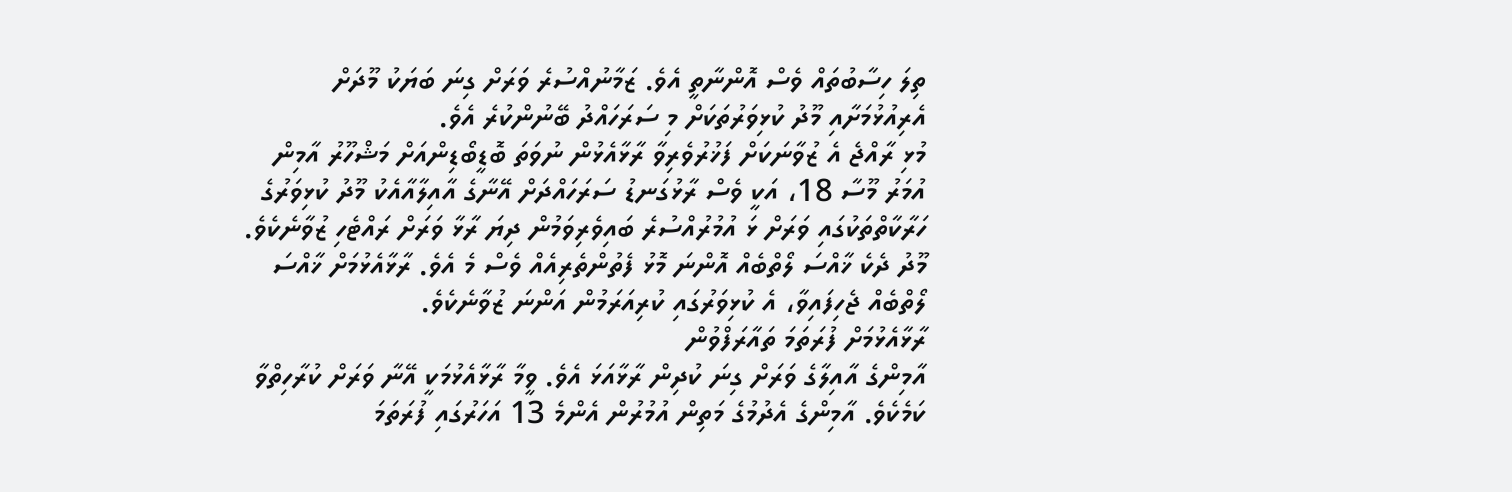ތިލަ ހިސާބުތައް ވެސް އޮންނާތީ އެވެ. ޒަމާނުއްސުރެ ވަރަށް ގިނަ ބަޔަކު މޫދަށް އެރިއުޅުމަށާއި މޫދު ކުޅިވަރުތަކަށް މި ސަރަހައްދު ބޭނުންކުރެ އެވެ.
މުޅި ރާއްޖެ އެ ޒުވާނަކަށް ފަޚުރުވެރިވާ ރާޅާއެޅުން ނުވަތަ ބޮޑީބޯޑިންއަށް މަޝްހޫރު އާމިން އުމަރު މޫސާ 18، އަކީ ވެސް ރާޅުގަނޑު ސަރަހައްދަށް އޭނާގެ އާއިލާއާއެކު މޫދު ކުޅިވަރުގެ ހަރާކާތްތަކުގައި ވަރަށް ޅަ އުމުރުއްސުރެ ބައިވެރިވަމުން ދިޔަ ރާޅާ ވަރަށް ރައްޓެހި ޒުވާނެކެވެ. މޫދު ދެކެ ޚާއްސަ ލޯތްބެއް އޮންނަ މޮޅު ފެތުންތެރިއެއް ވެސް މެ އެވެ. ރާޅާއެޅުމަށް ޚާއްސަ ލޯތްބެއް ޖެހިފައިވާ، އެ ކުޅިވަރުގައި ކުރިއަރަމުން އަންނަ ޒުވާނެކެވެ.
ރާޅާއެޅުމަށް ފުރަތަމަ ތައާރަފްވުން
އާމިންގެ އާއިލާގެ ވަރަށް ގިނަ ކުދިން ރާޅާއަޅަ އެވެ. ވީމާ ރާޅާއެޅުމަކީ އޭނާ ވަރަށް ކުރާހިތްވާ ކަމެކެވެ. އާމިންގެ އެދުމުގެ މަތިން އުމުރުން އެންމެ 13 އަހަރުގައި ފުރަތަމަ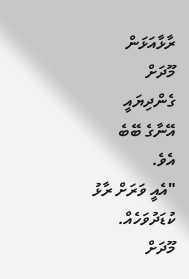ރާޅާއަޅަން މޫދަށް ގެންދިޔައީ އޭނާގެ ބޭބެ އެވެ.
"އެއީ ވަރަށް ރާޅު ކުޑަދުވަހެއް. މޫދަށް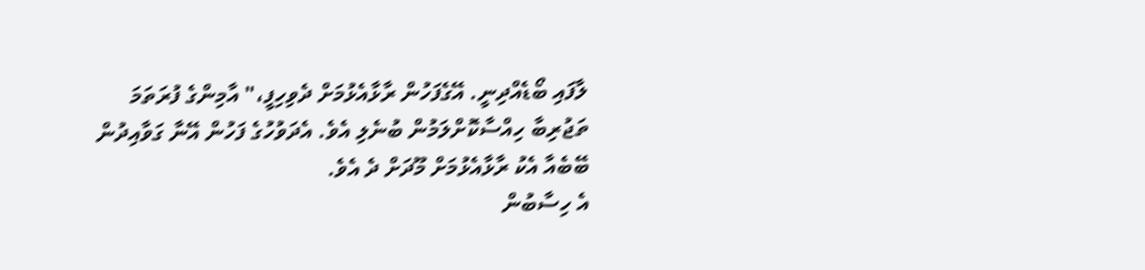ލާފައި ބޯޑެއްދިނީ. އޭގެފަހުން ރާޅާއެޅުމަށް ދެވިހިފީ،" އާމިންގެ ފުރަތަމަ ތަޖުރިބާ ހިއްސާކޮށްލަމުން ބުނެލި އެވެ. އެދަވުހުގެ ފަހުން އޭނާ ގަވާއިދުން ބޭބެއާ އެކު ރާޅާއެޅުމަށް މޫދަށް ދެ އެވެ.
އެ ހިސާބުން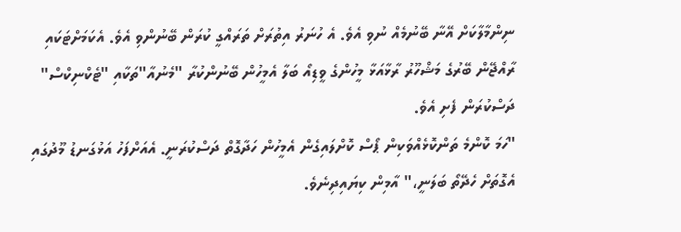ނިންމާލާކަށް އޭނާ ބޭނުމެއް ނުވި އެވެ. އެ ހުނަރު އިތުރަށް ތަރައްގީ ކުރަން ބޭނުންވި އެވެ. އެކަމަށްޓަކައި ރާއްޖޭން ބޭރުގެ މަޝްހޫރު ރާޅާއަޅާ މީހުންގެ ވީޑިއޯ ބަލާ އެމީހުން ބޭނުންކުރާ "މެނުއާ"ތަކާއި "ޓެކްނިކްސް" ދަސްކުރަން ފެށި އެވެ.
"ހަމަ ކޮންމެ ތަންކޮޅެއްވަކިން ޕޯސް ކޮށްލައިގެން އެމީހުން ހަދާގޮތް ދަސްކުރަނީ. އެއަށްފަހު އަޅުގަނޑު މޫދުގައި އެގޮތަށް ހެދޭތޯ ބަލަނީ،" އާމިން ކިޔައިދިނެވެ.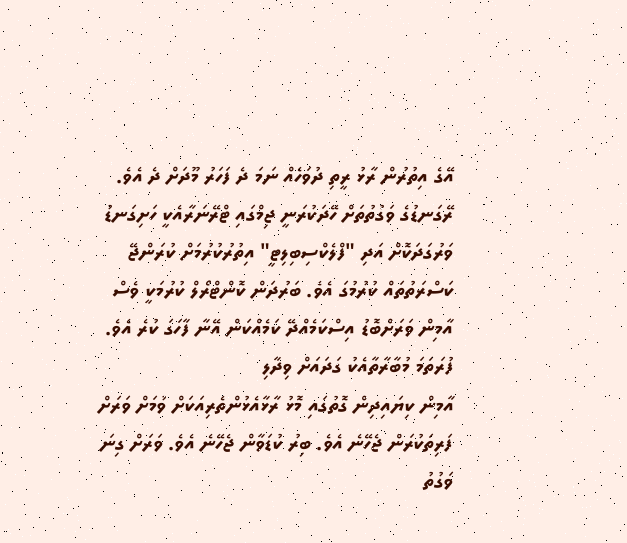އޭގެ އިތުރުން ރާޅު ރީތި ދުވަހެއް ނަމަ ދެ ފަހަރު މޫދަށް ދެ އެވެ. ރޭގަނޑުގެ ވަގުތުތަށް ހޭދަކުރަނީ ޖިމްގައި ޓްރޭނަރާއެކީ ހަށިގަނޑު ވަރުގަދަކޮށް އަދި "ފްލެކްސިބިލިޓީ" އިތުރުކުރުމަށް ކުރަންޖޭ ކަސްރަތުތައް ކުރުމުގަ އެވެ. ބަރުދަން ކޮންޓްރޯލް ކުރުމަކީ ވެސް އާމިން ވަރަށްބޮޑު އިސްކަމެއްދޭ ކަމެއްކަން އޭނާ ފާހަގަ ކުރެ އެވެ.
ފުރަތަމަ މުބާރާތާއެކު ގަދައަށް ވިދާލި
އާމިން ކިޔައިދިން ގޮތުގައި މޮޅު ރާޅާއެޅުންތެރިއަކަށް ވުމަށް ވަރަށް ފަރިތަކުރަން ޖެހޭނެ އެވެ. ބިރު ކުޑަވާން ޖެހޭނެ އެވެ. ވަރަށް ގިނަ ވަގުތު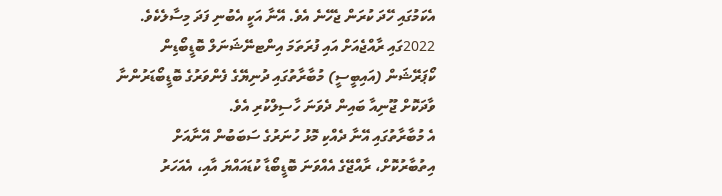އެކަމުގައި ހޭދަ ކުރަން ޖެހޭނެ އެވެ. އޭނާ އަކީ އެބުނި ފަދަ މިސާލެކެވެ. 2022ގައި ރާއްޖެއަށް އައި ފުރަތަމަ އިންޓނޭޝަނަލް ބޮޑީބޯޑިން ކޯޕަރޭޝަން (އައިބީސީ) މުބާރާތުގައި ދުނިޔޭގެ ފެންވަރުގެ ބޮޑީބޯޑަރުންނާ ވާދަކޮށް ޖޫނިއާ ބައިން ދެވަނަ ހާސިލްކުރި އެވެ.
އެ މުބާރާތުގައި އޭނާ ދެއްކި މޮޅު ހުނަރުގެ ސަބަބުން އޭނާއަށް އިތުބާރުކޮށް، ރާއްޖޭގެ އެއްވަނަ ބޮޑީބޯޑާ ކުޑައައްޔަ އާއި، އެއަހަރު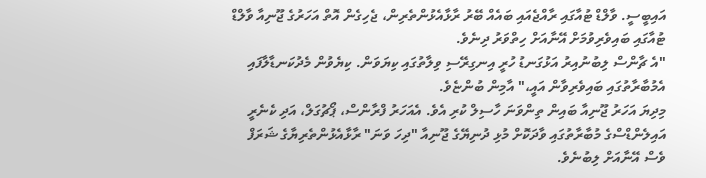އައިބީސީ. ވާލްޑް ޓުއާގައި ރާއްޖެއައި ބައެއް ބޭރު ރާޅާއެޅުންތެރިން، ޖެހިގެން އޮތް އަހަރުގެ ޖޫނިއާ ވާލްޑް ޓުއާގައި ބައިވެރިވުމަށް އޭނާއަށް ހިތްވަރު ދިނެވެ.
"އެ ޗާންސް ލިބުނުއިރު އަޅުގަނޑު ހުރީ އިނގިރޭސި ވިލާތުގައި ކިޔަވަން. ކިޔެވުން މެދުކަނޑާލާފައި އެމުބާރާތުގައި ބައިވެރިވާން އައީ،" އާމިން ބުންޏެވެ.
މިދިޔަ އަހަރު ޖޫނިއާ ބައިން ތިންވަނަ ހާސިލް ކުރި އެވެ. އެއަހަރު ފްރާންސް، ޕޯޗުގަލް، އަދި ކެނެރީ އައިލެންޑްސްގެ މުބާރާތުގައި ވާދަކޮށް މުޅި ދުނިޔޭގެ ޖޫނިއާ "ދިހަ ވަނަ" ރާޅާއެޅުންތެރިޔާގެ ޝަރަފް ވެސް އޭނާއަށް ލިބުނެވެ.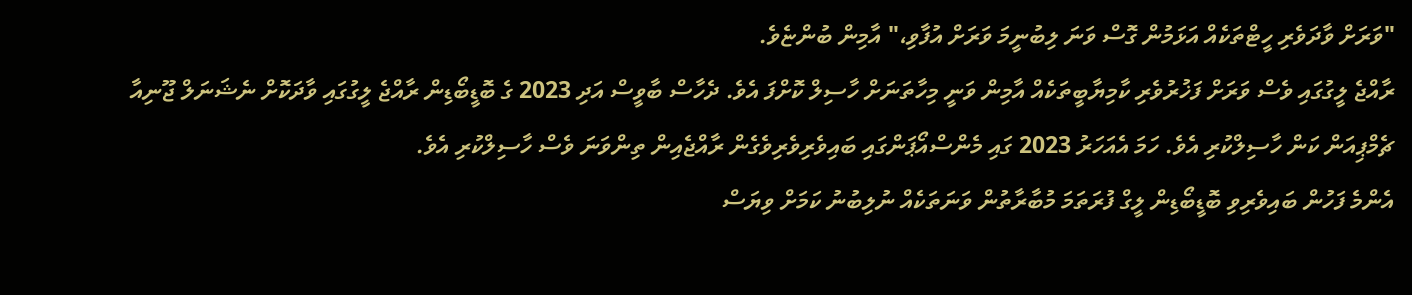"ވަރަށް ވާދަވެރި ހީޓްތަކެއް އަޅަމުން ގޮސް ވަނަ ލިބުނީމަ ވަރަށް އުފާވި،" އާމިން ބުންޏެވެ.
ރާއްޖެ ލީގުގައި ވެސް ވަރަށް ފަޚުރުވެރި ކާމިޔާބީތަކެއް އާމިން ވަނީ މިހާތަނަށް ހާސިލް ކޮށްފަ އެވެ. ދެހާސް ބާވީސް އަދި 2023 ގެ ބޮޑީބޯޑިން ރާއްޖެ ލީގުގައި ވާދަކޮށް ނެޝަނަލް ޖޫނިއާ ޗެމްޕިއަން ކަން ހާސިލްކުރި އެވެ. ހަމަ އެއަހަރު 2023 ގައި މެންސްއޯޕަންގައި ބައިވެރިވެރިވެގެން ރާއްޖެއިން ތިންވަނަ ވެސް ހާސިލްކުރި އެވެ.
އެންމެ ފަހުން ބައިވެރިވި ބޮޑީބޯޑިން ލީގް ފުރަތަމަ މުބާރާތުން ވަނަތަކެއް ނުލިބުނު ކަމަށް ވިޔަސް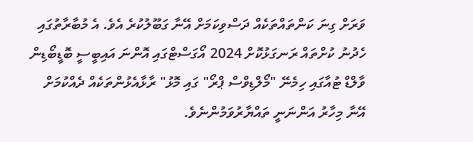ވަރަށް ގިނަ ކަންތައްތަކެއް ދަސްވިކަމަށް އޭނާ ގަބޫލުކުރެ އެވެ. އެ މުބާރާތުގައި ހެދުނު ކުށްތައް ރަނގަޅުކޮށް 2024 އޯގަސްޓްގައި އޮންނަ އައިބީސީ ބޮޑީބޯޑިން ވާލްޑް ޓުއާގައި ހިމެނޭ "މޯލްޑިވްސް ޕްރޯ" ގައި މޮޅު" ރާޅާއެޅުންތަކެއް ދެއްކުމަށް އޭނާ މިހާރު އަންނަނީ ތައްޔާރުވަމުންނެވެ.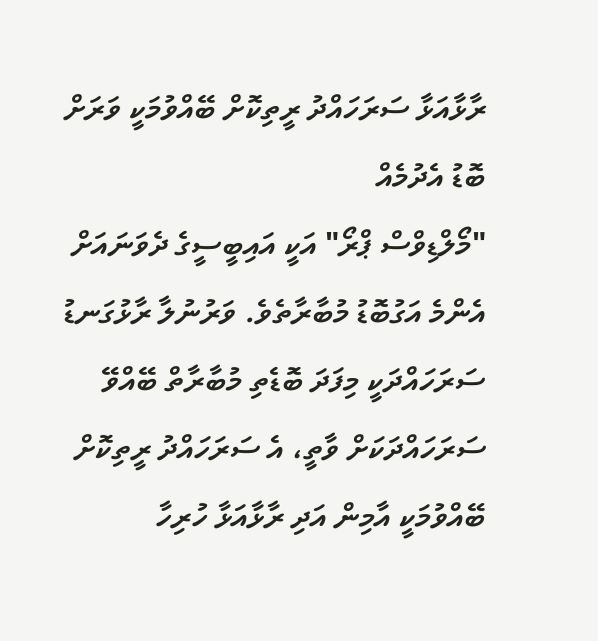ރާޅާއަޅާ ސަރަހައްދު ރީތިކޮށް ބޭއްވުމަކީ ވަރަށް ބޮޑު އެދުމެއް
"މޯލްޑިވްސް ޕްރޯ" އަކީ އައިބީސީގެ ދެވަނައަށް އެންމެ އަގުބޮޑު މުބާރާތެވެ. ވަރުނުލާ ރާޅުގަނޑު ސަރަހައްދަކީ މިފަދަ ބޮޑެތި މުބާރާތް ބޭއްވޭ ސަރަހައްދަކަށް ވާތީ، އެ ސަރަހައްދު ރީތިކޮށް ބޭއްވުމަކީ އާމިން އަދި ރާޅާއަޅާ ހުރިހާ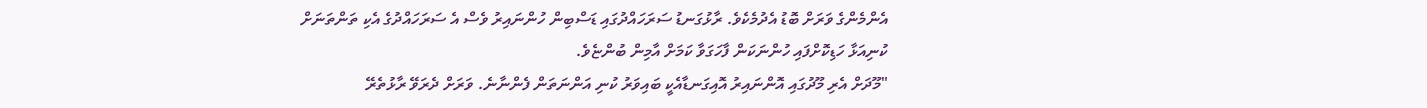އެންމެންގެ ވަރަށް ބޮޑު އެދުމެކެވެ. ރާޅުގަނޑު ސަރަހައްދުގައި ޑަސްބިން ހުންނައިރު ވެސް އެ ސަރަހައްދުގެ އެކި ތަންތަނަށް ކުނިއަޅާ ހަޑިކޮށްފައި ހުންނަކަން ފާހަގަވާ ކަމަށް އާމިން ބުންޏެވެ.
"މޫދަށް އެރި މޫދުގައި އޮންނައިރު އޮއިގަނޑާއެކީ ބައިވަރު ކުނި އަންނަތަން ފެންނާނެ. ވަރަށް ދެރަވޭ ރާޅުތެރޭ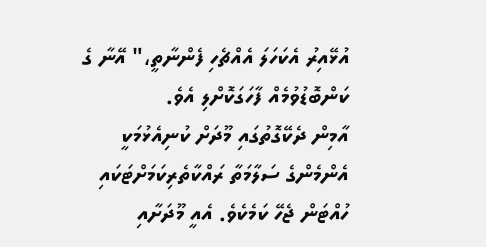އުޅޭއިރު އެކަހަލަ އެއްޗެހި ފެންނާތީ،" އޭނާ ގެ ކަންބޮޑުވުމެއް ފާހަގަކޮށްލި އެވެ.
އާމިން ދެކޭގޮތުގައި މޫދަށް ކުނިއެޅުމަކީ އެންމެންގެ ސަލާމަތާ ރައްކާތެރިކަމަށްޓަކައި ހުއްޓަން ޖެހޭ ކަމެކެވެ. އެއީ މޫދަށާއި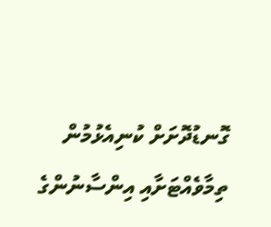ގޮނޑުދޮށަށް ކުނިއެޅުމުން ތިމާވެއްޓަށާއި އިންސާނުންގެ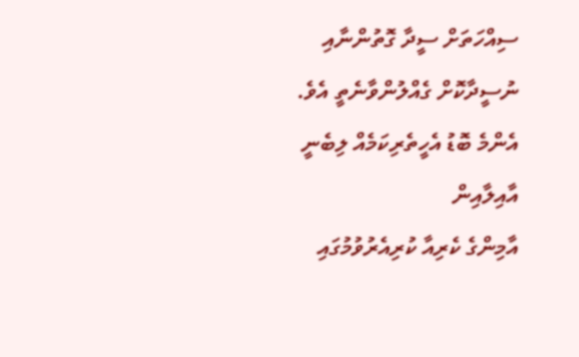ސިއްހަތަށް ސީދާ ގޮތުންނާއި ނުސީދާކޮށް ގެއްލުންވާނެތީ އެވެ.
އެންމެ ބޮޑު އެހީތެރިކަމެއް ލިބެނީ އާއިލާއިން
އާމިންގެ ކެރިއާ ކުރިއެރުވުމުގައި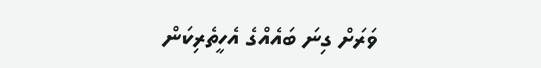ވަރަށް ގިނަ ބައެއްގެ އެހީތެރިކަން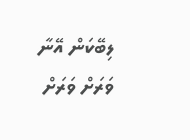ލިބޭކަން އޭނާ ވަރަށް ވަރަށް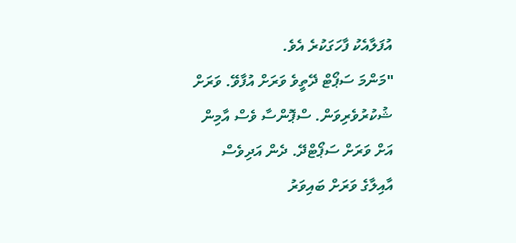އުފަލާއެކު ފާހަގަކުރެ އެވެ.
"މަންމަ ސަޕޯޓް ދޭތީވެ ވަރަށް އުފާވޭ. ވަރަށް ޝުކުރުވެރިވަން. ސްޕޮންސާ ވެސް އާމިން އަށް ވަރަށް ސަޕޯޓްދޭ. ދެން އަދިވެސް އާއިލާގެ ވަރަށް ބައިވަރު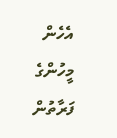އެހެން މީހުންގެ ފަރާތުން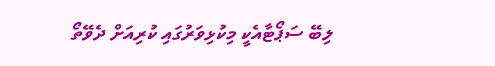ލިބޭ ސަޕޯޓާއެކީ މިކުޅިވަރުގައި ކުރިއަށް ދެވޭތޯ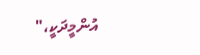އުންމީދަކީ،"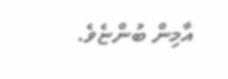އާމިން ބުންޏެވެ.